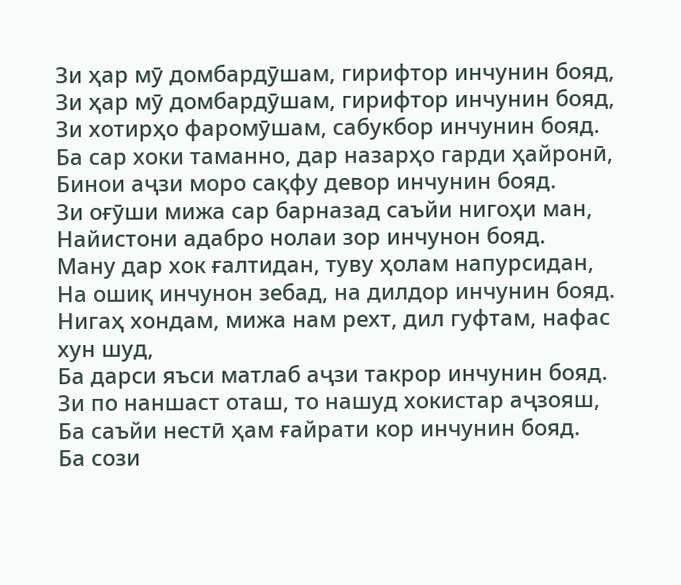Зи ҳар мӯ домбардӯшам, гирифтор инчунин бояд,
Зи ҳар мӯ домбардӯшам, гирифтор инчунин бояд,
Зи хотирҳо фаромӯшам, сабукбор инчунин бояд.
Ба сар хоки таманно, дар назарҳо гарди ҳайронӣ,
Бинои аҷзи моро сақфу девор инчунин бояд.
Зи оғӯши мижа сар барназад саъйи нигоҳи ман,
Найистони адабро нолаи зор инчунон бояд.
Ману дар хок ғалтидан, туву ҳолам напурсидан,
На ошиқ инчунон зебад, на дилдор инчунин бояд.
Нигаҳ хондам, мижа нам рехт, дил гуфтам, нафас хун шуд,
Ба дарси яъси матлаб аҷзи такрор инчунин бояд.
Зи по наншаст оташ, то нашуд хокистар аҷзояш,
Ба саъйи нестӣ ҳам ғайрати кор инчунин бояд.
Ба сози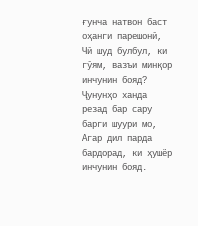ғунча натвон баст оҳанги парешонӣ,
Чӣ шуд булбул, ки гӯям, вазъи минқор инчунин бояд?
Ҷунунҳо ханда резад бар сару барги шуури мо,
Агар дил парда бардорад, ки ҳушёр инчунин бояд.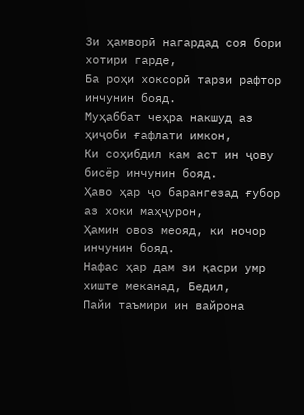Зи ҳамворӣ нагардад соя бори хотири гарде,
Ба роҳи хоксорӣ тарзи рафтор инчунин бояд.
Муҳаббат чеҳра накшуд аз ҳиҷоби ғафлати имкон,
Ки соҳибдил кам аст ин ҷову бисёр инчунин бояд.
Ҳаво ҳар ҷо барангезад ғубор аз хоки маҳҷурон,
Ҳамин овоз меояд, ки ночор инчунин бояд.
Нафас ҳар дам зи қасри умр хиште меканад, Бедил,
Пайи таъмири ин вайрона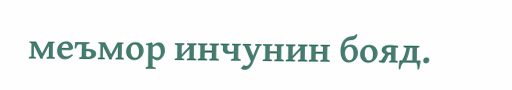меъмор инчунин бояд.